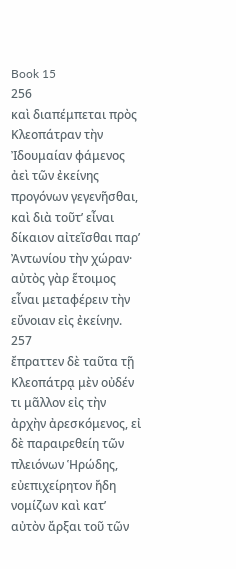Book 15
256
καὶ διαπέμπεται πρὸς Κλεοπάτραν τὴν Ἰδουμαίαν φάμενος ἀεὶ τῶν ἐκείνης προγόνων γεγενῆσθαι, καὶ διὰ τοῦτʼ εἶναι δίκαιον αἰτεῖσθαι παρʼ Ἀντωνίου τὴν χώραν· αὐτὸς γὰρ ἕτοιμος εἶναι μεταφέρειν τὴν εὔνοιαν εἰς ἐκείνην.
257
ἔπραττεν δὲ ταῦτα τῇ Κλεοπάτρᾳ μὲν οὐδέν τι μᾶλλον εἰς τὴν ἀρχὴν ἀρεσκόμενος, εἰ δὲ παραιρεθείη τῶν πλειόνων Ἡρώδης, εὐεπιχείρητον ἤδη νομίζων καὶ κατʼ αὐτὸν ἄρξαι τοῦ τῶν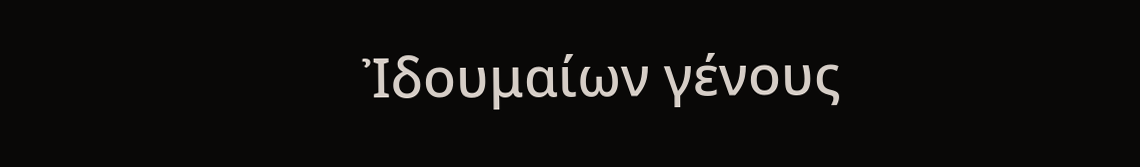Ἰδουμαίων γένους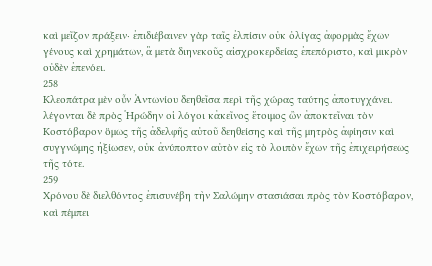καὶ μεῖζον πράξειν· ἐπιδιέβαινεν γὰρ ταῖς ἐλπίσιν οὐκ ὀλίγας ἀφορμὰς ἔχων γένους καὶ χρημάτων, ἃ μετὰ διηνεκοῦς αἰσχροκερδείας ἐπεπόριστο, καὶ μικρὸν οὐδὲν ἐπενόει.
258
Κλεοπάτρα μὲν οὖν Ἀντωνίου δεηθεῖσα περὶ τῆς χώρας ταύτης ἀποτυγχάνει. λέγονται δὲ πρὸς Ἡρώδην οἱ λόγοι κἀκεῖνος ἕτοιμος ὢν ἀποκτεῖναι τὸν Κοστόβαρον ὅμως τῆς ἀδελφῆς αὐτοῦ δεηθείσης καὶ τῆς μητρὸς ἀφίησιν καὶ συγγνώμης ἠξίωσεν, οὐκ ἀνύποπτον αὐτὸν εἰς τὸ λοιπὸν ἔχων τῆς ἐπιχειρήσεως τῆς τότε.
259
Χρόνου δὲ διελθόντος ἐπισυνέβη τὴν Σαλώμην στασιάσαι πρὸς τὸν Κοστόβαρον, καὶ πέμπει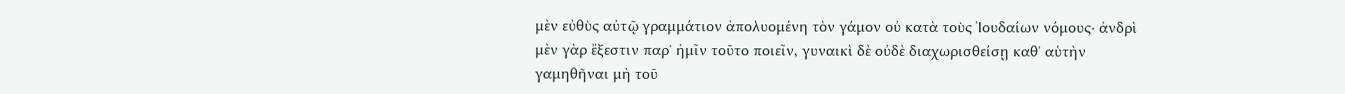μὲν εὐθὺς αὐτῷ γραμμάτιον ἀπολυομένη τὸν γάμον οὐ κατὰ τοὺς Ἰουδαίων νόμους· ἀνδρὶ μὲν γὰρ ἔξεστιν παρʼ ἡμῖν τοῦτο ποιεῖν, γυναικὶ δὲ οὐδὲ διαχωρισθείσῃ καθʼ αὑτὴν γαμηθῆναι μὴ τοῦ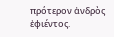πρότερον ἀνδρὸς ἐφιέντος.